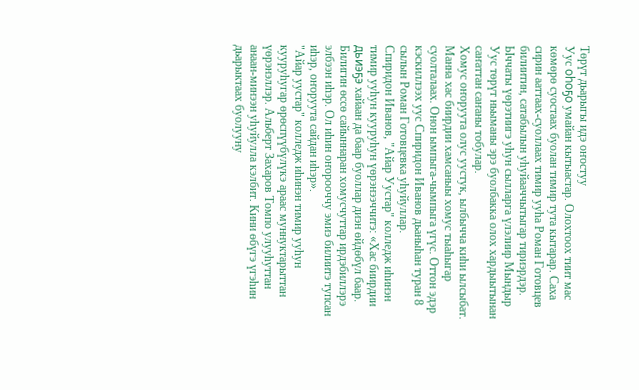Төрүт дьарыгы идэ оҥостуу
Уус оһоҕо умайан кытыастар. Олохтоох тиит мас көмөрө суостаах буолан тимир тута кытарар. Саха сирин ааттаах-суоллаах тимир ууһа Роман Готовцев билиитин, сатабылын уһуйааччытыгар тириэрдэр. Ыччаты үөрэтиигэ уһун сылларга үлэлиир Мындыр Уус төрүт ньыманы эрэ буолбакка олох хардыытынан саҥаттан саҥаны тобулар.
Хомус оҥоруута олус уустук, ылбычча киһи ылсыбат. Манна хас биирдии хамсаныы хомус тыаһыгар суолталаах. Онон ымпыга-чымпыга үгүс. Оттон эдэр кэскиллээх уус Спиридон Иванов дьаныһан туран 8 сылын Роман Готовцевка уһуйуллар.
Спиридон Иванов, "Айар Уустар" колледж иһинэн тимир ууһун кууруһун үөрэнээччитэ: «Хас биирдии дьиэҕэ хайаан да баар буоллар диэн өйдөбүл баар. Билигин өссө сайыннаран хомусчуттар ирдэбиллэрэ элбээн иһэр. Ол иһин оҥорооччу эмиэ билиитэ тупсан иһэр, оҥоруута сайдан иһэр».
"Айар уустар" колледж иһинэн тимир ууһун кууруһугар өрөспүүбүлүкэ араас муннуктарыттан үөрэнэллэр. Альберт Захаров Томпо улууһуттан анаан-минээн уһуйулла кэлбит. Кини өбүгэ үгэһин дьарыктаах буолууну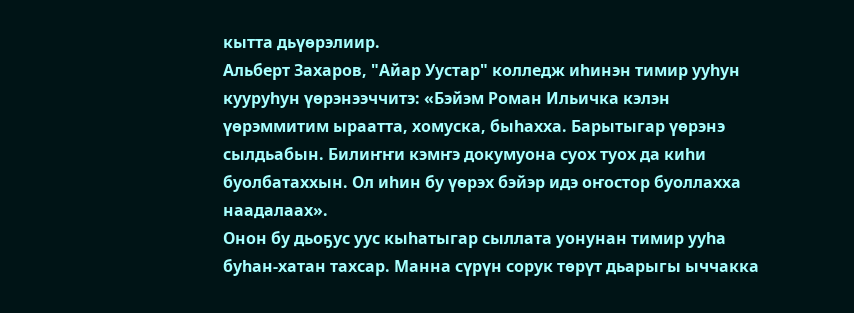кытта дьүөрэлиир.
Альберт Захаров, "Айар Уустар" колледж иһинэн тимир ууһун кууруһун үөрэнээччитэ: «Бэйэм Роман Ильичка кэлэн үөрэммитим ыраатта, хомуска, быһахха. Барытыгар үөрэнэ сылдьабын. Билиҥҥи кэмҥэ докумуона суох туох да киһи буолбатаххын. Ол иһин бу үөрэх бэйэр идэ оҥостор буоллахха наадалаах».
Онон бу дьоҕус уус кыһатыгар сыллата уонунан тимир ууһа буһан-хатан тахсар. Манна сүрүн сорук төрүт дьарыгы ыччакка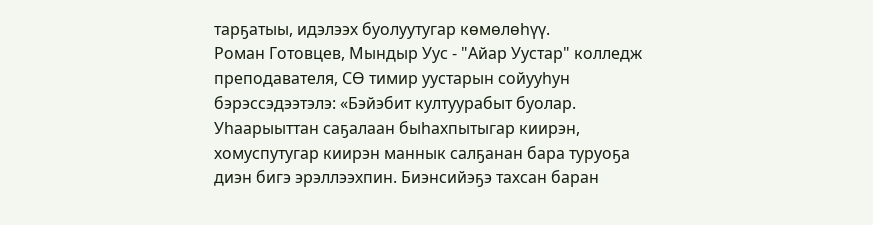тарҕатыы, идэлээх буолуутугар көмөлөһүү.
Роман Готовцев, Мындыр Уус - "Айар Уустар" колледж преподавателя, СӨ тимир уустарын сойууһун бэрэссэдээтэлэ: «Бэйэбит култуурабыт буолар. Уһаарыыттан саҕалаан быһахпытыгар киирэн, хомуспутугар киирэн маннык салҕанан бара туруоҕа диэн бигэ эрэллээхпин. Биэнсийэҕэ тахсан баран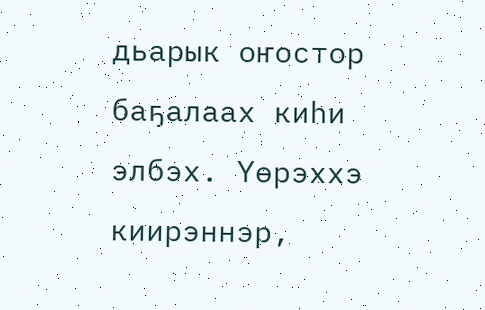дьарык оҥостор баҕалаах киһи элбэх. Үөрэххэ киирэннэр,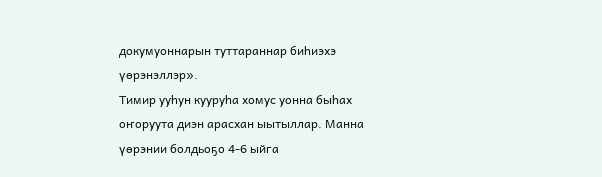докумуоннарын туттараннар биһиэхэ үөрэнэллэр».
Тимир ууһун кууруһа хомус уонна быһах оҥоруута диэн арасхан ыытыллар. Манна үөрэнии болдьоҕо 4-6 ыйга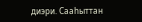диэри. Сааһыттан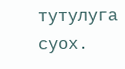тутулуга суох.